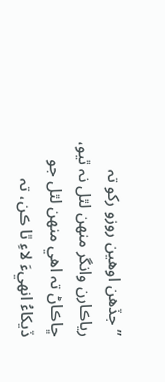”جڏهن اوهين روزو رکو تہ رياڪارن وانگر منهن لٿل نہ ٿيو، ڇاڪاڻ تہ اهي منهن لٿل جو ڏيکاءُ انهيءَ لاءِ ٿا ڪن، تہ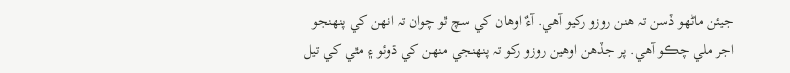جيئن ماڻهو ڏسن تہ هنن روزو رکيو آهي. آءٌ اوهان کي سچ ٿو چوان تہ انهن کي پنهنجو اجر ملي چڪو آهي. پر جڏهن اوهين روزو رکو تہ پنهنجي منهن کي ڌوئو ۽ مٿي کي تيل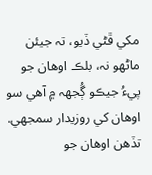مکي ڦڻي ڏيو، تہ جيئن ماڻهو نہ، بلڪ اوهان جو پيءُ جيڪو ڳُجھہ ۾ آهي سو اوهان کي روزيدار سمجھي. تڏهن اوهان جو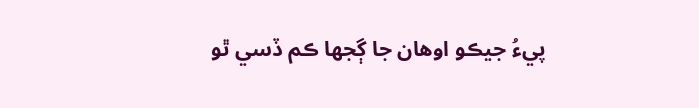پيءُ جيڪو اوهان جا ڳجھا ڪم ڏسي ٿو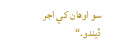سو اوهان کي اجر ڏيندو.“